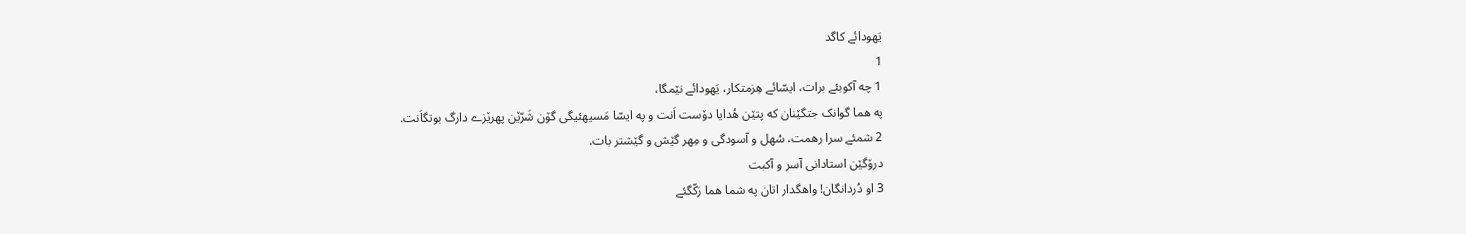یَهودائے کاگد
1
1 چه آکوبئے برات، ایسّائے هِزمتکار، یَهودائے نێمگا،
په هما گوانک جتگێنان که پتێن هُدایا دۆست اَنت و په ایسّا مَسیهئیگی گۆن شَرّێن پهرێزے دارگ بوتگاَنت.
2 شمئے سرا رهمت، سُهل و آسودگی و مِهر گێش و گێشتر بات.
درۆگێن استادانی آسر و آکبت
3 او دُردانگان! واهگدار اتان په شما هما رَکّگئے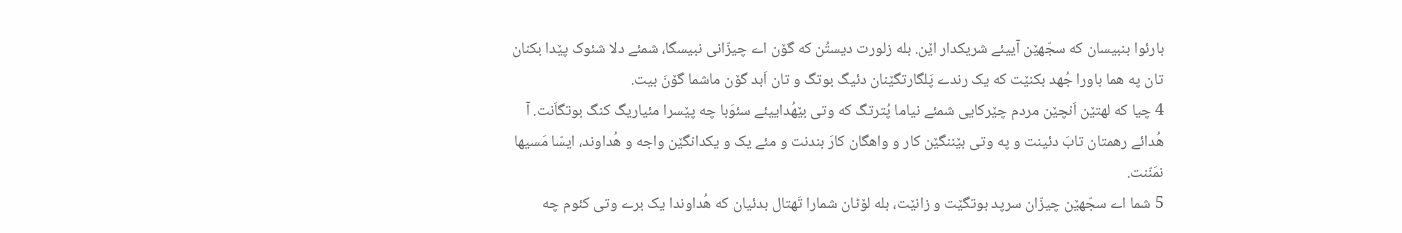بارئوا بنبیسان که سجّهێن آییئے شریکدار اێن. بله زلورت دیستُن که گۆن اے چیزّانی نبیسگا، شمئے دلا شئوک پێدا بکنان تان په هما باورا جُهد بکنێت که یک رندے پَلگارتگێنان دئیگ بوتگ و تان اَبد گۆن ماشما گۆنَ بیت.
4 چیا که لهتێن اَنچێن مردم چێرکایی شمئے نیاما پُترتگ که وتی بێهُداییئے سئوَبا چه پێسرا مئیاریگ کنگ بوتگاَنت. آ هُدائے رهمتان تابَ دئینت و په وتی بێننگێن کار و واهگان کارَ بندنت و مئے یک و یکدانگێن واجه و هُداوند، ایسّا مَسیها نمَنّنت.
5 شما اے سجّهێن چیزّان سرپد بوتگێت و زانێت، بله لۆٹان شمارا تَهتال بدئیان که هُداوندا یک برے وتی کئوم چه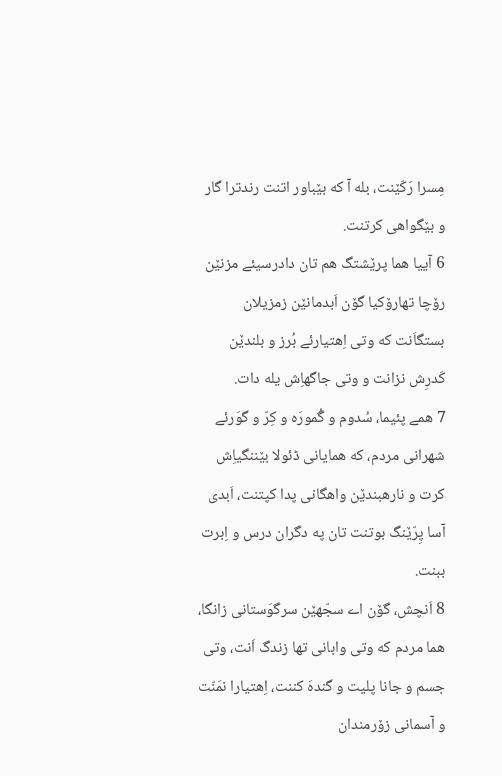مِسرا رَکّێنت، بله آ که بێباور اتنت رندترا گار و بێگواهی کرتنت.
6 آییا هما پرێشتگ هم تان دادرسیئے مزنێن رۆچا تهارۆکیا گۆن اَبدمانێن زمزیلان بستگاَنت که وتی اِهتیارئے بُرز و بلندێن کَدرِش نزانت و وتی جاگهاِش یله دات.
7 همے پئیما، سُدوم و گُمورَه و کِرّ و گوَرئے شهرانی مردم، که همایانی ڈئولا بێننگیاِش کرت و نارهبندێن واهگانی پدا کپتنت، اَبدی آسا پِرّێنگ بوتنت تان په دگران درس و اِبرت ببنت.
8 اَنچش، گۆن اے سجّهێن سرگوَستانی زانگا، هما مردم که وتی وابانی تها زندگ اَنت، وتی جسم و جانا پلیت و گندهَ کننت، اِهتیارا نمَنّت و آسمانی زۆرمندان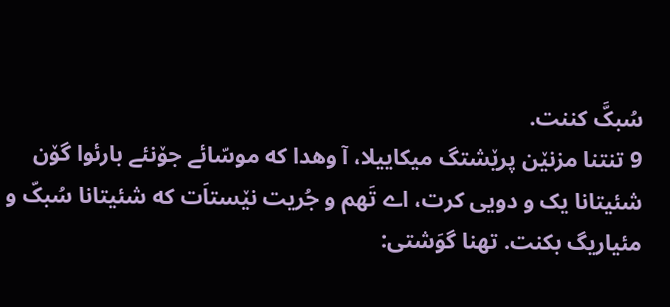سُبکَّ کننت.
9 تنتنا مزنێن پرێشتگ میکاییلا، آ وهدا که موسّائے جۆنئے بارئوا گۆن شئیتانا یک و دویی کرت، اے تَهم و جُریت نێستاَت که شئیتانا سُبکّ و مئیاریگ بکنت. تهنا گوَشتی: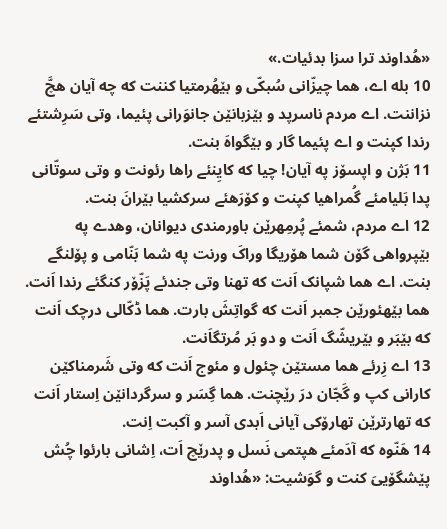«هُداوند ترا سزا بدئیات.»
10 بله اے، هما چیزّانی سُبکّی و بێهُرمتیا کننت که چه آیان هچَّ نزاننت. اے مردم ناسرپد و بێزبانێن جانوَرانی پئیما، وتی سَرِشتئے رندا کپنت و اے پئیما گار و بێگواهَ بنت.
11 بَژن و اپسۆز په آیان! چیا که کایِنئے راها رئونت و وتی سوتّانی پدا بَلیامئے گُمراهیا کپنت و کۆرَهئے سرکشیا بێرانَ بنت.
12 اے مردم، شمئے پُرمِهرێن باورمندی دیوانان، وهدے په بێپرواهی گۆن شما هۆریگا وراکَ ورنت په شما بَنّامی و پۆلنگے بنت. اے هما شپانک اَنت که تهنا وتی جندئے پَزّۆر کنگئے رندا اَنت. هما بێهئورێن جمبر اَنت که گواتِشَ بارت. هما ڈکّالی درچک اَنت که بێبَر و بێریشّگ اَنت و دو بَر مُرتگاَنت.
13 اے زِرئے هما مستێن چئول و مئوج اَنت که وتی شَرمناکێن کارانی کپ و گَجّان درَ رێچنت. هما گِسَر و سرگردانێن اِستار اَنت که تهارترێن تهارۆکی آیانی اَبدی آسر و آکبت اِنت.
14 هَنّوه که آدَمئے هپتمی نَسل و پدرێچ اَت، اِشانی بارئوا چُش پێشگۆییَ کنت و گوَشیت: «هُداوند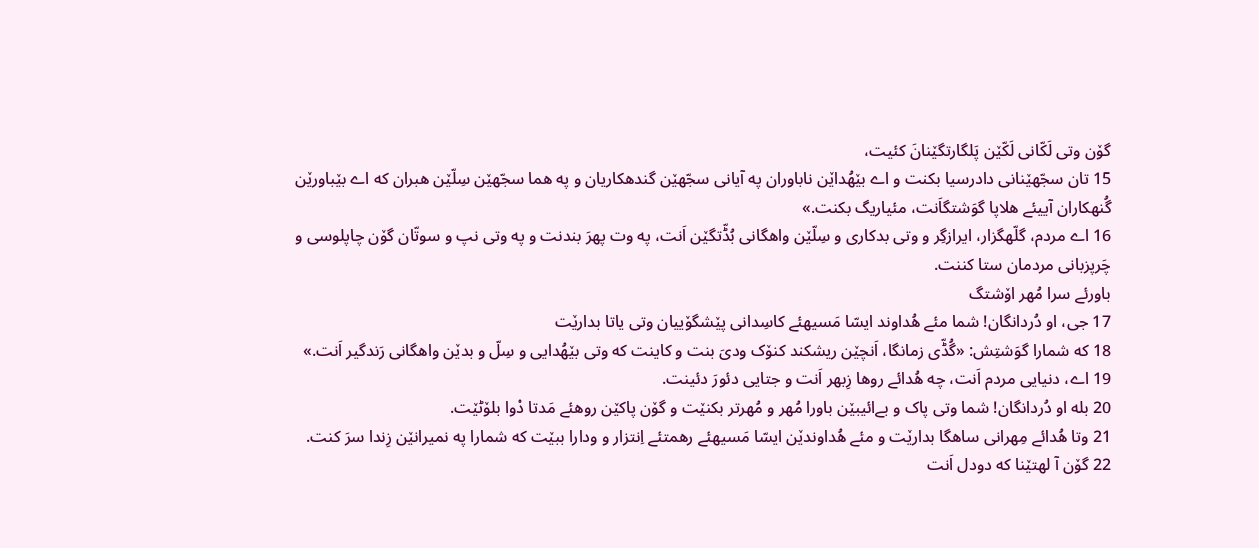گۆن وتی لَکّانی لَکّێن پَلگارتگێنانَ کئیت،
15 تان سجّهێنانی دادرسیا بکنت و اے بێهُداێن ناباوران په آیانی سجّهێن گندهکاریان و په هما سجّهێن سِلّێن هبران که اے بێباورێن گُنهکاران آییئے هلاپا گوَشتگاَنت، مئیاریگ بکنت.»
16 اے مردم، گلّهگزار، ایرازگِر و وتی بدکاری و سِلّێن واهگانی بُڈّتگێن اَنت، په وت پهرَ بندنت و په وتی نپ و سوتّان گۆن چاپلوسی و چَرپزبانی مردمان ستا کننت.
باورئے سرا مُهر اۆشتگ
17 جی، او دُردانگان! شما مئے هُداوند ایسّا مَسیهئے کاسِدانی پێشگۆییان وتی یاتا بدارێت
18 که شمارا گوَشتِش: «گُڈّی زمانگا، اَنچێن ریشکند کنۆک ودیَ بنت و کاینت که وتی بێهُدایی و سِلّ و بدێن واهگانی رَندگیر اَنت.»
19 اے، دنیایی مردم اَنت، چه هُدائے روها زِبهر اَنت و جتایی دئورَ دئینت.
20 بله او دُردانگان! شما وتی پاک و بےائیبێن باورا مُهر و مُهرتر بکنێت و گۆن پاکێن روهئے مَدتا دْوا بلۆٹێت.
21 وتا هُدائے مِهرانی ساهگا بدارێت و مئے هُداوندێن ایسّا مَسیهئے رهمتئے اِنتزار و ودارا ببێت که شمارا په نمیرانێن زِندا سرَ کنت.
22 گۆن آ لهتێنا که دودل اَنت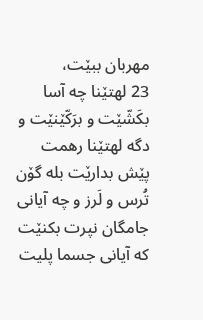مهربان ببێت،
23 لهتێنا چه آسا بکَشّێت و برَکّێنێت و دگه لهتێنا رهمت پێش بدارێت بله گۆن تُرس و لَرز و چه آیانی جامگان نپرت بکنێت که آیانی جسما پلیت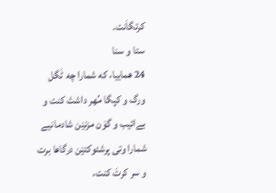کرتگاَنت.
ستا و سنا
24 هماییا، که شمارا چه ٹَگل ورگ و کپگا مُهر داشتَ کنت و بےائیب و گۆن مزنێن شادمانیے شمارا وتی پرشئوکتێن درگاها برت و سر کرتَ کنت،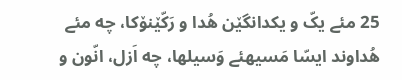25 مئے یکّ و یکدانگێن هُدا و رَکّێنۆکا، چه مئے هُداوند ایسّا مَسیهئے وَسیلها، چه اَزل، انّون و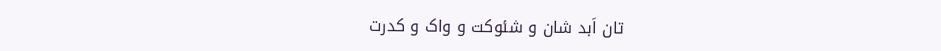تان اَبد شان و شئوکت و واک و کدرت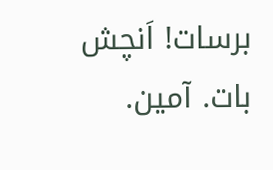برسات! اَنچش بات. آمین.